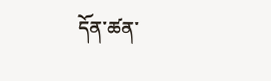དོན་ཚན་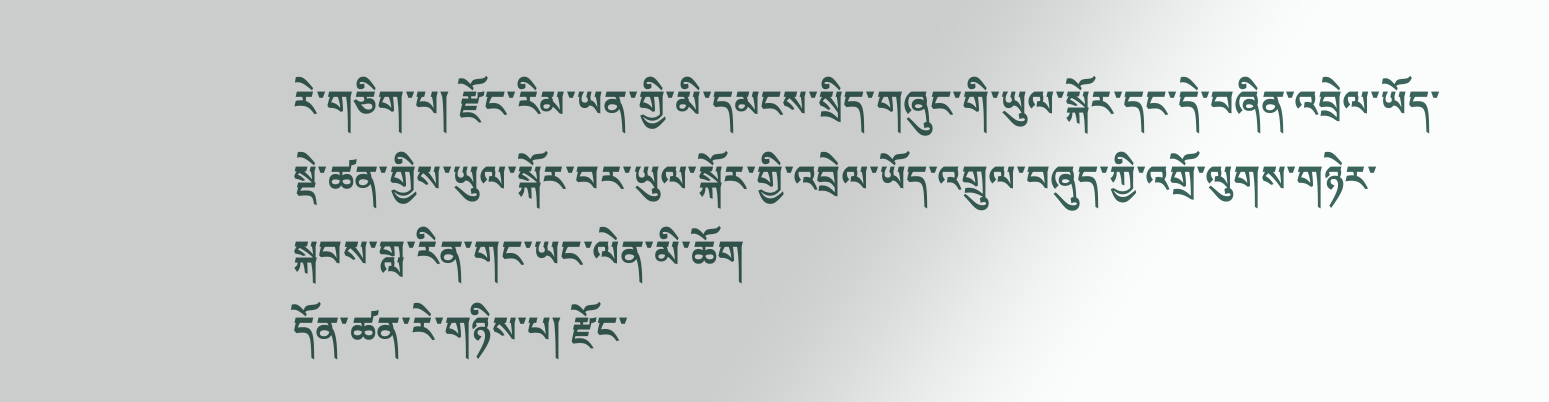རེ་གཅིག་པ། རྫོང་རིམ་ཡན་གྱི་མི་དམངས་སྲིད་གཞུང་གི་ཡུལ་སྐོར་དང་དེ་བཞིན་འབྲེལ་ཡོད་སྡེ་ཚན་གྱིས་ཡུལ་སྐོར་བར་ཡུལ་སྐོར་གྱི་འབྲེལ་ཡོད་འགྲུལ་བཞུད་ཀྱི་འགྲོ་ལུགས་གཉེར་སྐབས་གླ་རིན་གང་ཡང་ལེན་མི་ཆོག
དོན་ཚན་རེ་གཉིས་པ། རྫོང་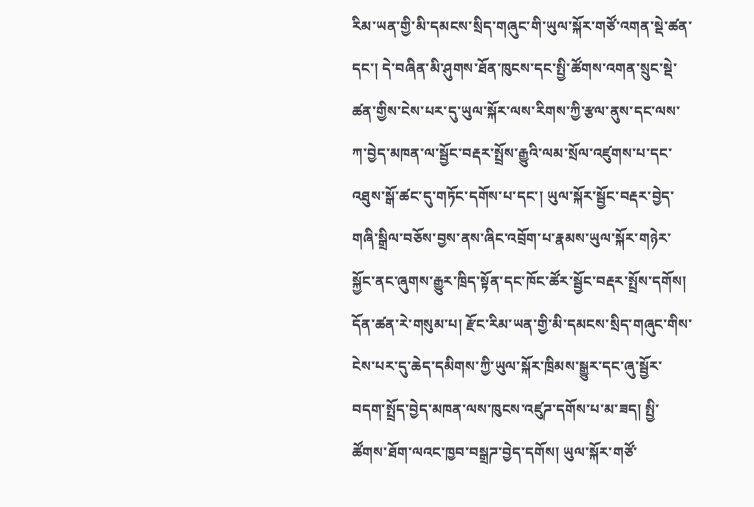རིམ་ཡན་གྱི་མི་དམངས་སྲིད་གཞུང་གི་ཡུལ་སྐོར་གཙོ་འགན་སྡེ་ཚན་དང་། དེ་བཞིན་མི་ཤུགས་ཐོན་ཁུངས་དང་སྤྱི་ཚོགས་འགན་སྲུང་སྡེ་ཚན་གྱིས་ངེས་པར་དུ་ཡུལ་སྐོར་ལས་རིགས་ཀྱི་རྩལ་ནུས་དང་ལས་ཀ་བྱེད་མཁན་ལ་སྦྱོང་བརྡར་སྤྲོས་རྒྱུའི་ལམ་སྲོལ་འཛུགས་པ་དང་འཐུས་སྒོ་ཚང་དུ་གཏོང་དགོས་པ་དང་། ཡུལ་སྐོར་སྦྱོང་བརྡར་བྱེད་གཞི་སྒྲིལ་བཅོས་བྱས་ནས་ཞིང་འབྲོག་པ་རྣམས་ཡུལ་སྐོར་གཉེར་སྐྱོང་ནང་ཞུགས་རྒྱུར་ཁྲིད་སྟོན་དང་ཁོང་ཚོར་སྦྱོང་བརྡར་སྤྲོས་དགོས།
དོན་ཚན་རེ་གསུམ་པ། རྫོང་རིམ་ཡན་གྱི་མི་དམངས་སྲིད་གཞུང་གིས་ངེས་པར་དུ་ཆེད་དམིགས་ཀྱི་ཡུལ་སྐོར་ཁྲིམས་སྒྱུར་དང་ཞུ་སྦྱོར་བདག་སྤྲོད་བྱེད་མཁན་ལས་ཁུངས་འཛུཌ་དགོས་པ་མ་ཟད། སྤྱི་ཚོགས་ཐོག་ལའང་ཁྱབ་བསྒྲཌ་བྱེད་དགོས། ཡུལ་སྐོར་གཙོ་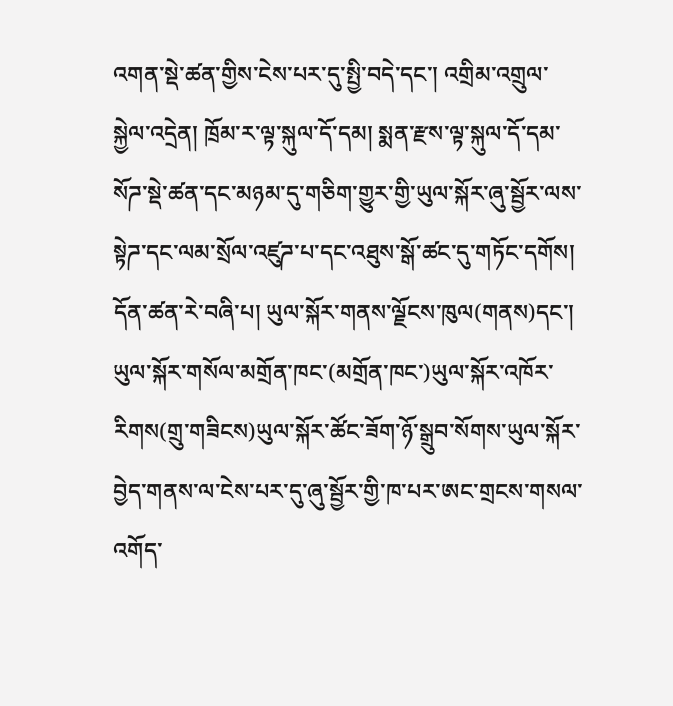འགན་སྡེ་ཚན་གྱིས་ངེས་པར་དུ་སྤྱི་བདེ་དང་། འགྲིམ་འགྲུལ་སྐྱེལ་འདྲེན། ཁྲོམ་ར་ལྟ་སྐུལ་དོ་དམ། སྨན་རྫས་ལྟ་སྐུལ་དོ་དམ་སོཌ་སྡེ་ཚན་དང་མཉམ་དུ་གཅིག་གྱུར་གྱི་ཡུལ་སྐོར་ཞུ་སྦྱོར་ལས་སྟེཌ་དང་ལམ་སྲོལ་འཛུཌ་པ་དང་འཐུས་སྒོ་ཚང་དུ་གཏོང་དགོས།
དོན་ཚན་རེ་བཞི་པ། ཡུལ་སྐོར་གནས་ལྗོངས་ཁུལ(གནས)དང་། ཡུལ་སྐོར་གསོལ་མགྲོན་ཁང་(མགྲོན་ཁང་)ཡུལ་སྐོར་འཁོར་རིགས(གྲུ་གཟིངས)ཡུལ་སྐོར་ཚོང་ཟོག་ཉོ་སྒྲུབ་སོགས་ཡུལ་སྐོར་བྱེད་གནས་ལ་ངེས་པར་དུ་ཞུ་སྦྱོར་གྱི་ཁ་པར་ཨང་གྲངས་གསལ་འགོད་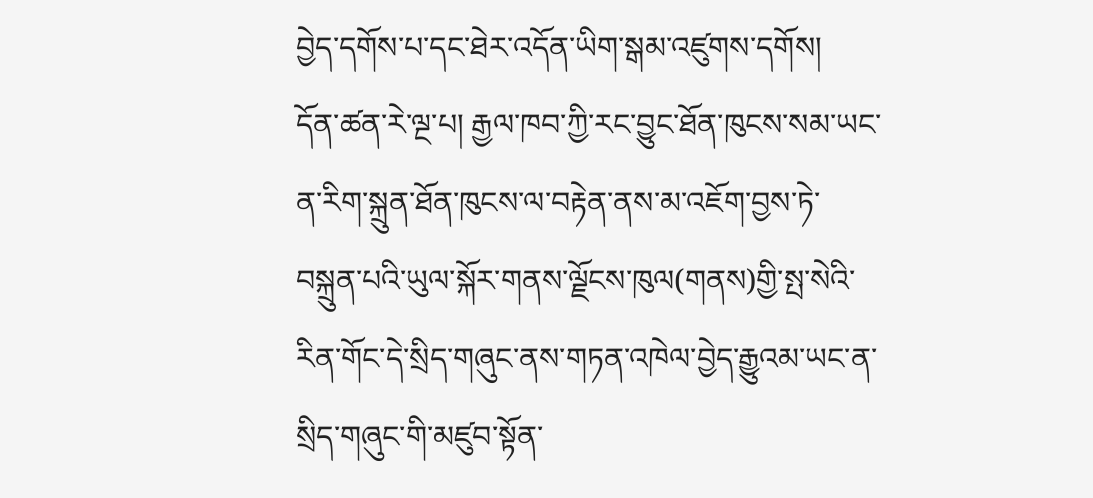བྱེད་དགོས་པ་དང་ཐེར་འདོན་ཡིག་སྒམ་འཛུགས་དགོས།
དོན་ཚན་རེ་ལྔ་པ། རྒྱལ་ཁབ་ཀྱི་རང་བྱུང་ཐོན་ཁུངས་སམ་ཡང་ན་རིག་སྐྲུན་ཐོན་ཁུངས་ལ་བརྟེན་ནས་མ་འཇོག་བྱས་ཏེ་བསྐྲུན་པའི་ཡུལ་སྐོར་གནས་ལྗོངས་ཁུལ(གནས)གྱི་སྤ་སེའི་རིན་གོང་དེ་སྲིད་གཞུང་ནས་གཏན་འཁེལ་བྱེད་རྒྱུའམ་ཡང་ན་སྲིད་གཞུང་གི་མཛུབ་སྟོན་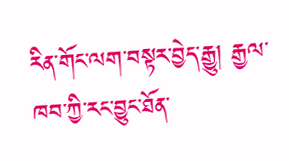རིན་གོང་ལག་བསྟར་བྱེད་རྒྱུ། རྒྱལ་ཁབ་ཀྱི་རང་བྱུང་ཐོན་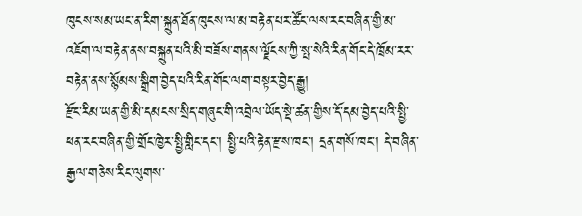ཁུངས་སམ་ཡང་ན་རིག་སྐྲུན་ཐོན་ཁུངས་ལ་མ་བརྟེན་པར་ཚོང་ལས་རང་བཞིན་གྱི་མ་འཇོག་ལ་བརྟེན་ནས་བསྐྲུན་པའི་མི་བཟོས་གནས་ལྗོངས་ཀྱི་སྤ་སེའི་རིན་གོང་དེ་ཁྲོམ་རར་བརྟེན་ནས་སྙོམས་སྒྲིག་བྱེད་པའི་རིན་གོང་ལག་བསྟར་བྱེད་རྒྱུ།
རྫོང་རིམ་ཡན་གྱི་མི་དམངས་སྲིད་གཞུང་གི་འབྲེལ་ཡོད་སྡེ་ཚན་གྱིས་དོ་དམ་བྱེད་པའི་སྤྱི་ཕན་རང་བཞིན་གྱི་གྲོང་ཁྱེར་སྤྱི་གླིང་དང་། སྤྱི་པའི་རྟེན་རྫས་ཁང་། དྲན་གསོ་ཁང་། དེ་བཞིན་རྒྱལ་གཅེས་རིང་ལུགས་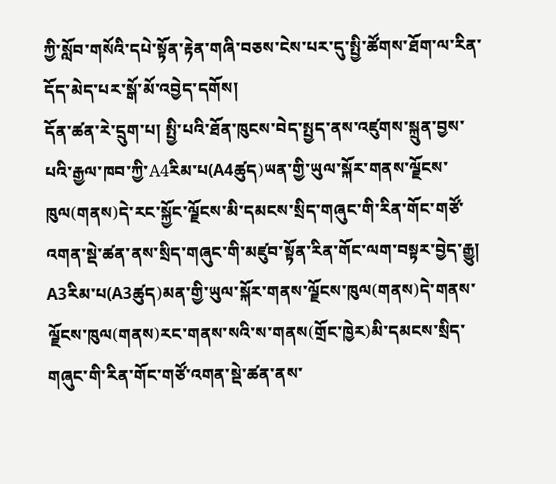ཀྱི་སློབ་གསོའི་དཔེ་སྟོན་རྟེན་གཞི་བཅས་ངེས་པར་དུ་སྤྱི་ཚོགས་ཐོག་ལ་རིན་དོད་མེད་པར་སྒོ་མོ་འབྱེད་དགོས།
དོན་ཚན་རེ་དྲུག་པ། སྤྱི་པའི་ཐོན་ཁུངས་བེད་སྤྱད་ནས་འཛུགས་སྐྲུན་བྱས་པའི་རྒྱལ་ཁབ་ཀྱི་A4རིམ་པ(A4ཚུད)ཡན་གྱི་ཡུལ་སྐོར་གནས་ལྗོངས་ཁུལ(གནས)དེ་རང་སྐྱོང་ལྗོངས་མི་དམངས་སྲིད་གཞུང་གི་རིན་གོང་གཙོ་འགན་སྡེ་ཚན་ནས་སྲིད་གཞུང་གི་མཛུབ་སྟོན་རིན་གོང་ལག་བསྟར་བྱེད་རྒྱུ། A3རིམ་པ(A3ཚུད)མན་གྱི་ཡུལ་སྐོར་གནས་ལྗོངས་ཁུལ(གནས)དེ་གནས་ལྗོངས་ཁུལ(གནས)རང་གནས་སའི་ས་གནས(གྲོང་ཁྱེར)མི་དམངས་སྲིད་གཞུང་གི་རིན་གོང་གཙོ་འགན་སྡེ་ཚན་ནས་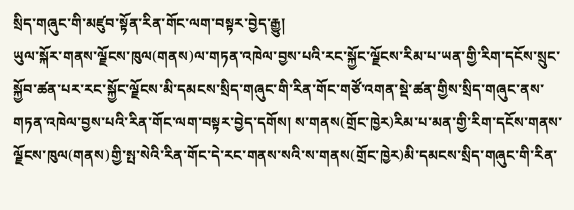སྲིད་གཞུང་གི་མཛུབ་སྟོན་རིན་གོང་ལག་བསྟར་བྱེད་རྒྱུ།
ཡུལ་སྐོར་གནས་ལྗོངས་ཁུལ(གནས)ལ་གཏན་འཁེལ་བྱས་པའི་རང་སྐྱོང་ལྗོངས་རིམ་པ་ཡན་གྱི་རིག་དངོས་སྲུང་སྐྱོབ་ཚན་པར་རང་སྐྱོང་ལྗོངས་མི་དམངས་སྲིད་གཞུང་གི་རིན་གོང་གཙོ་འགན་སྡེ་ཚན་གྱིས་སྲིད་གཞུང་ནས་གཏན་འཁེལ་བྱས་པའི་རིན་གོང་ལག་བསྟར་བྱེད་དགོས། ས་གནས(གྲོང་ཁྱེར)རིམ་པ་མན་གྱི་རིག་དངོས་གནས་ལྗོངས་ཁུལ(གནས)གྱི་སྤ་སེའི་རིན་གོང་དེ་རང་གནས་སའི་ས་གནས(གྲོང་ཁྱེར)མི་དམངས་སྲིད་གཞུང་གི་རིན་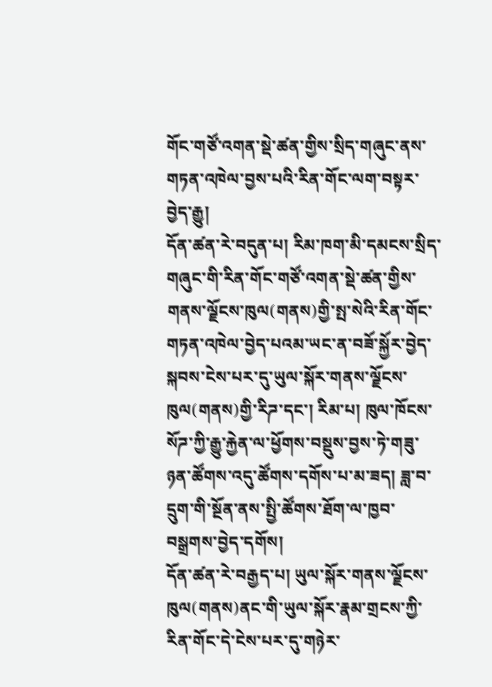གོང་གཙོ་འགན་སྡེ་ཚན་གྱིས་སྲིད་གཞུང་ནས་གཏན་འཁེལ་བྱས་པའི་རིན་གོང་ལག་བསྟར་བྱེད་རྒྱུ།
དོན་ཚན་རེ་བདུན་པ། རིམ་ཁག་མི་དམངས་སྲིད་གཞུང་གི་རིན་གོང་གཙོ་འགན་སྡེ་ཚན་གྱིས་གནས་ལྗོངས་ཁུལ(གནས)གྱི་སྤ་སེའི་རིན་གོང་གཏན་འཁེལ་བྱེད་པའམ་ཡང་ན་བཟོ་སྐྱོར་བྱེད་སྐབས་ངེས་པར་དུ་ཡུལ་སྐོར་གནས་ལྗོངས་ཁུལ(གནས)གྱི་རིཌ་དང་། རིམ་པ། ཁུལ་ཁོངས་སོཌ་ཀྱི་རྒྱུ་རྐྱེན་ལ་ཕྱོགས་བསྡུས་བྱས་ཏེ་གཟུ་ཉན་ཚོགས་འདུ་ཚོགས་དགོས་པ་མ་ཟད། ཟླ་བ་དྲུག་གི་སྔོན་ནས་སྤྱི་ཚོགས་ཐོག་ལ་ཁྱབ་བསྒྲགས་བྱེད་དགོས།
དོན་ཚན་རེ་བརྒྱད་པ། ཡུལ་སྐོར་གནས་ལྗོངས་ཁུལ(གནས)ནང་གི་ཡུལ་སྐོར་རྣམ་གྲངས་ཀྱི་རིན་གོང་དེ་ངེས་པར་དུ་གཉེར་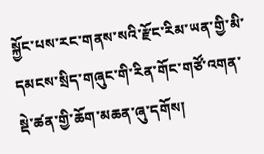སྐྱོང་པས་རང་གནས་སའི་རྫོང་རིམ་ཡན་གྱི་མི་དམངས་སྲིད་གཞུང་གི་རིན་གོང་གཙོ་འགན་སྡེ་ཚན་གྱི་ཆོག་མཆན་ཞུ་དགོས།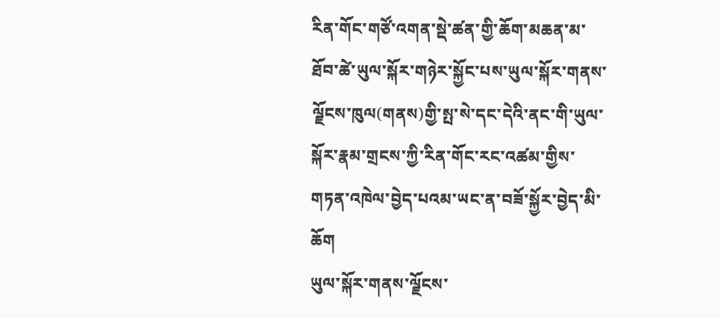རིན་གོང་གཙོ་འགན་སྡེ་ཚན་གྱི་ཆོག་མཆན་མ་ཐོབ་ཚེ་ཡུལ་སྐོར་གཉེར་སྐྱོང་པས་ཡུལ་སྐོར་གནས་ལྗོངས་ཁུལ(གནས)གྱི་སྤ་སེ་དང་དེའི་ནང་གི་ཡུལ་སྐོར་རྣམ་གྲངས་ཀྱི་རིན་གོང་རང་འཚམ་གྱིས་གཏན་འཁེལ་བྱེད་པའམ་ཡང་ན་བཟོ་སྐྱོར་བྱེད་མི་ཆོག
ཡུལ་སྐོར་གནས་ལྗོངས་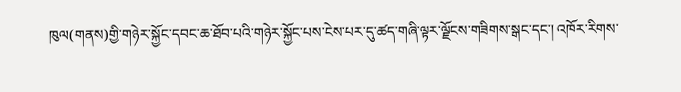ཁུལ(གནས)གྱི་གཉེར་སྐྱོང་དབང་ཆ་ཐོབ་པའི་གཉེར་སྐྱོང་པས་ངེས་པར་དུ་ཚད་གཞི་ལྟར་ལྗོངས་གཟིགས་སྒང་དང་། འཁོར་རིགས་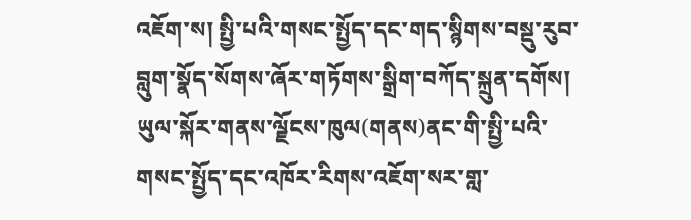འཇོག་ས། སྤྱི་པའི་གསང་སྤྱོད་དང་གད་སྙིགས་བསྡུ་རུབ་བླུག་སྣོད་སོགས་ཞོར་གཏོགས་སྒྲིག་བཀོད་སྐྲུན་དགོས།
ཡུལ་སྐོར་གནས་ལྗོངས་ཁུལ(གནས)ནང་གི་སྤྱི་པའི་གསང་སྤྱོད་དང་འཁོར་རིགས་འཇོག་སར་གླ་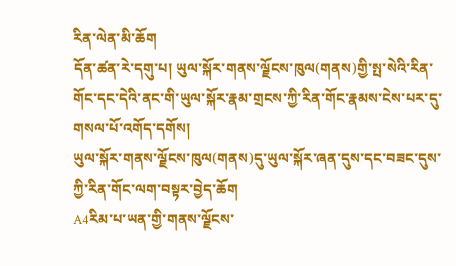རིན་ལེན་མི་ཆོག
དོན་ཚན་རེ་དགུ་པ། ཡུལ་སྐོར་གནས་ལྗོངས་ཁུལ(གནས)གྱི་སྤ་སེའི་རིན་གོང་དང་དེའི་ནང་གི་ཡུལ་སྐོར་རྣམ་གྲངས་ཀྱི་རིན་གོང་རྣམས་ངེས་པར་དུ་གསལ་པོ་འགོད་དགོས།
ཡུལ་སྐོར་གནས་ལྗོངས་ཁུལ(གནས)དུ་ཡུལ་སྐོར་ཞན་དུས་དང་བཟང་དུས་ཀྱི་རིན་གོང་ལག་བསྟར་བྱེད་ཆོག
A4རིམ་པ་ཡན་གྱི་གནས་ལྗོངས་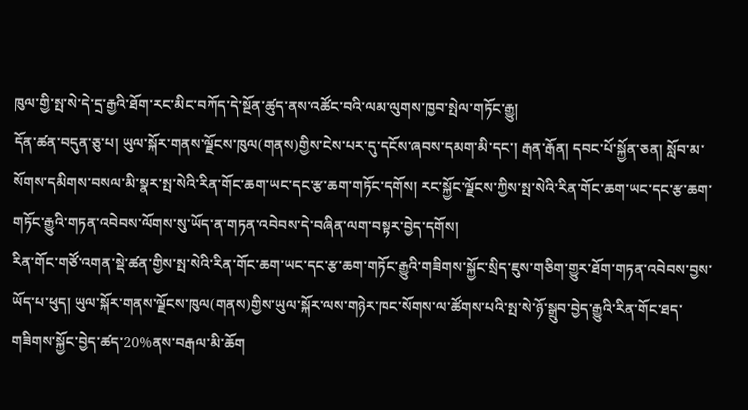ཁུལ་གྱི་སྤ་སེ་དེ་དྲ་རྒྱའི་ཐོག་རང་མིང་བཀོད་དེ་སྔོན་ཚུད་ནས་འཚོང་བའི་ལམ་ལུགས་ཁྱབ་སྤེལ་གཏོང་རྒྱུ།
དོན་ཚན་བདུན་ཅུ་པ། ཡུལ་སྐོར་གནས་ལྗོངས་ཁུལ(གནས)གྱིས་ངེས་པར་དུ་དངོས་ཞབས་དམག་མི་དང་། རྒན་རྒོན། དབང་པོ་སྐྱོན་ཅན། སློབ་མ་སོགས་དམིགས་བསལ་མི་སྣར་སྤ་སེའི་རིན་གོང་ཆག་ཡང་དང་རྩ་ཆག་གཏོང་དགོས། རང་སྐྱོང་ལྗོངས་ཀྱིས་སྤ་སེའི་རིན་གོང་ཆག་ཡང་དང་རྩ་ཆག་གཏོང་རྒྱུའི་གཏན་འབེབས་ལོགས་སུ་ཡོད་ན་གཏན་འབེབས་དེ་བཞིན་ལག་བསྟར་བྱེད་དགོས།
རིན་གོང་གཙོ་འགན་སྡེ་ཚན་གྱིས་སྤ་སེའི་རིན་གོང་ཆག་ཡང་དང་རྩ་ཆག་གཏོང་རྒྱུའི་གཟིགས་སྐྱོང་སྲིད་ཇུས་གཅིག་གྱུར་ཐོག་གཏན་འབེབས་བྱས་ཡོད་པ་ཕུད། ཡུལ་སྐོར་གནས་ལྗོངས་ཁུལ(གནས)གྱིས་ཡུལ་སྐོར་ལས་གཉེར་ཁང་སོགས་ལ་ཚོགས་པའི་སྤ་སེ་ཉོ་སྒྲུབ་བྱེད་རྒྱུའི་རིན་གོང་ཐད་གཟིགས་སྐྱོང་བྱེད་ཚད་20%ནས་བརྒལ་མི་ཆོག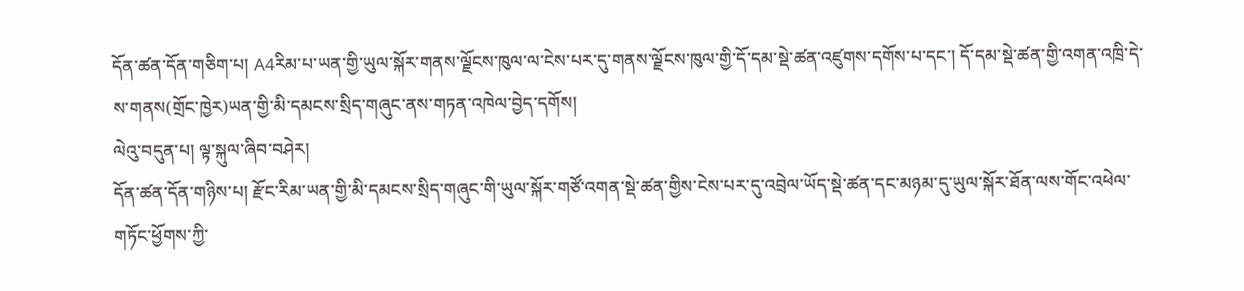དོན་ཚན་དོན་གཅིག་པ། A4རིམ་པ་ཡན་གྱི་ཡུལ་སྐོར་གནས་ལྗོངས་ཁུལ་ལ་ངེས་པར་དུ་གནས་ལྗོངས་ཁུལ་གྱི་དོ་དམ་སྡེ་ཚན་འཛུགས་དགོས་པ་དང་། དོ་དམ་སྡེ་ཚན་གྱི་འགན་འཁྲི་དེ་ས་གནས(གྲོང་ཁྱེར)ཡན་གྱི་མི་དམངས་སྲིད་གཞུང་ནས་གཏན་འཁེལ་བྱེད་དགོས།
ལེའུ་བདུན་པ། ལྟ་སྐུལ་ཞིབ་བཤེར།
དོན་ཚན་དོན་གཉིས་པ། རྫོང་རིམ་ཡན་གྱི་མི་དམངས་སྲིད་གཞུང་གི་ཡུལ་སྐོར་གཙོ་འགན་སྡེ་ཚན་གྱིས་ངེས་པར་དུ་འབྲེལ་ཡོད་སྡེ་ཚན་དང་མཉམ་དུ་ཡུལ་སྐོར་ཐོན་ལས་གོང་འཕེལ་གཏོང་ཕྱོགས་ཀྱི་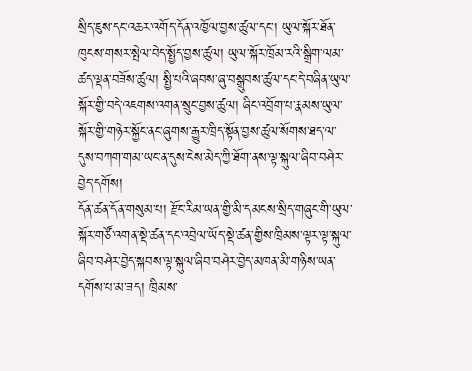སྲིད་ཇུས་དང་འཆར་འགོད་དོན་འཁྱོལ་བྱས་ཚུལ་དང་། ཡུལ་སྐོར་ཐོན་ཁུངས་གསར་སྤེལ་བེད་སྤྱོད་བྱས་ཚུལ། ཡུལ་སྐོར་ཁྲོམ་རའི་སྒྲིག་ལམ་ཚད་ལྡན་བཟོས་ཚུལ། སྤྱི་པའི་ཞབས་ཞུ་བསྒྲུབས་ཚུལ་དང་དེ་བཞིན་ཡུལ་སྐོར་གྱི་བདེ་འཇགས་འགན་སྲུང་བྱས་ཚུལ། ཞིང་འབྲོག་པ་རྣམས་ཡུལ་སྐོར་གྱི་གཉེར་སྐྱོང་ནང་ཞུགས་རྒྱུར་ཁྲིད་སྟོན་བྱས་ཚུལ་སོགས་ཐད་ལ་དུས་བཀག་གམ་ཡང་ན་དུས་ངེས་མེད་ཀྱི་ཐོག་ནས་ལྟ་སྐུལ་ཞིབ་བཤེར་བྱེད་དགོས།
དོན་ཚན་དོན་གསུམ་པ། རྫོང་རིམ་ཡན་གྱི་མི་དམངས་སྲིད་གཞུང་གི་ཡུལ་སྐོར་གཙོ་འགན་སྡེ་ཚན་དང་འབྲེལ་ཡོད་སྡེ་ཚན་གྱིས་ཁྲིམས་ལྟར་ལྟ་སྐུལ་ཞིབ་བཤེར་བྱེད་སྐབས་ལྟ་སྐུལ་ཞིབ་བཤེར་བྱེད་མཁན་མི་གཉིས་ཡན་དགོས་པ་མ་ཟད། ཁྲིམས་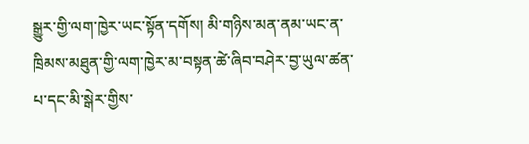སྒྱུར་གྱི་ལག་ཁྱེར་ཡང་སྟོན་དགོས། མི་གཉིས་མན་ནམ་ཡང་ན་ཁྲིམས་མཐུན་གྱི་ལག་ཁྱེར་མ་བསྟན་ཚེ་ཞིབ་བཤེར་བྱ་ཡུལ་ཚན་པ་དང་མི་སྒེར་གྱིས་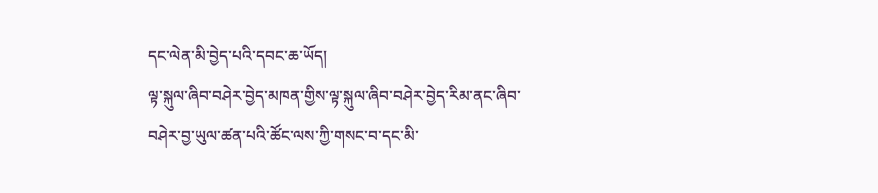དང་ལེན་མི་བྱེད་པའི་དབང་ཆ་ཡོད།
ལྟ་སྐུལ་ཞིབ་བཤེར་བྱེད་མཁན་གྱིས་ལྟ་སྐུལ་ཞིབ་བཤེར་བྱེད་རིམ་ནང་ཞིབ་བཤེར་བྱ་ཡུལ་ཚན་པའི་ཚོང་ལས་ཀྱི་གསང་བ་དང་མི་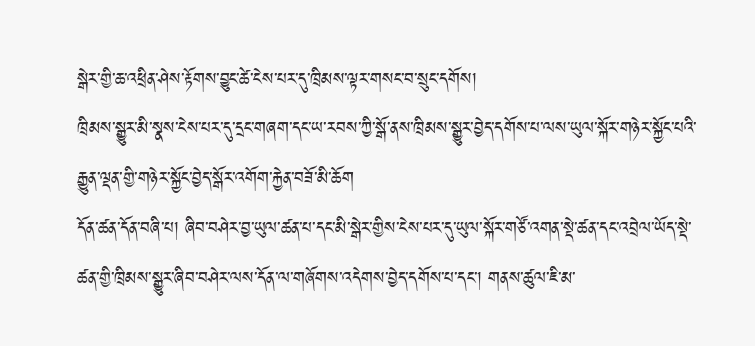སྒེར་གྱི་ཆ་འཕྲིན་ཤེས་རྟོགས་བྱུང་ཚེ་ངེས་པར་དུ་ཁྲིམས་ལྟར་གསང་བ་སྲུང་དགོས།
ཁྲིམས་སྒྱུར་མི་སྣས་ངེས་པར་དུ་དྲང་གཞག་དང་ཡ་རབས་ཀྱི་སྒོ་ནས་ཁྲིམས་སྒྱུར་བྱེད་དགོས་པ་ལས་ཡུལ་སྐོར་གཉེར་སྐྱོང་པའི་རྒྱུན་ལྡན་གྱི་གཉེར་སྐྱོང་བྱེད་སྒོར་འགོག་རྐྱེན་བཟོ་མི་ཆོག
དོན་ཚན་དོན་བཞི་པ། ཞིབ་བཤེར་བྱ་ཡུལ་ཚན་པ་དང་མི་སྒེར་གྱིས་ངེས་པར་དུ་ཡུལ་སྐོར་གཙོ་འགན་སྡེ་ཚན་དང་འབྲེལ་ཡོད་སྡེ་ཚན་གྱི་ཁྲིམས་སྒྱུར་ཞིབ་བཤེར་ལས་དོན་ལ་གཞོགས་འདེགས་བྱེད་དགོས་པ་དང་། གནས་ཚུལ་ཇི་མ་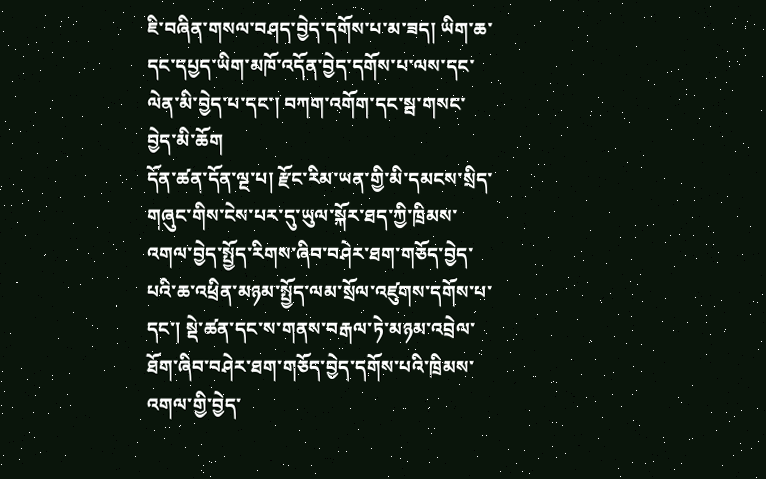ཇི་བཞིན་གསལ་བཤད་བྱེད་དགོས་པ་མ་ཟད། ཡིག་ཆ་དང་དཔྱད་ཡིག་མཁོ་འདོན་བྱེད་དགོས་པ་ལས་དང་ལེན་མི་བྱེད་པ་དང་། བཀག་འགོག་དང་སྦ་གསང་བྱེད་མི་ཆོག
དོན་ཚན་དོན་ལྔ་པ། རྫོང་རིམ་ཡན་གྱི་མི་དམངས་སྲིད་གཞུང་གིས་ངེས་པར་དུ་ཡུལ་སྐོར་ཐད་ཀྱི་ཁྲིམས་འགལ་བྱེད་སྤྱོད་རིགས་ཞིབ་བཤེར་ཐག་གཅོད་བྱེད་པའི་ཆ་འཕྲིན་མཉམ་སྤྱོད་ལམ་སྲོལ་འཛུགས་དགོས་པ་དང་། སྡེ་ཚན་དང་ས་གནས་བརྒལ་ཏེ་མཉམ་འབྲེལ་ཐོག་ཞིབ་བཤེར་ཐག་གཅོད་བྱེད་དགོས་པའི་ཁྲིམས་འགལ་གྱི་བྱེད་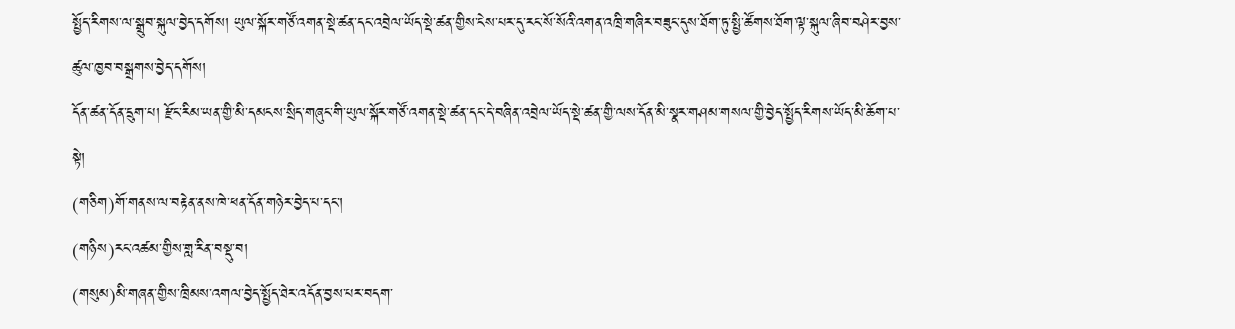སྤྱོད་རིགས་ལ་སྒྲུབ་སྐུལ་བྱེད་དགོས། ཡུལ་སྐོར་གཙོ་འགན་སྡེ་ཚན་དང་འབྲེལ་ཡོད་སྡེ་ཚན་གྱིས་ངེས་པར་དུ་རང་སོ་སོའི་འགན་འཁྲི་གཞིར་བཟུང་དུས་ཐོག་ཏུ་སྤྱི་ཚོགས་ཐོག་ལྟ་སྐུལ་ཞིབ་བཤེར་བྱས་ཚུལ་ཁྱབ་བསྒྲགས་བྱེད་དགོས།
དོན་ཚན་དོན་དྲུག་པ། རྫོང་རིམ་ཡན་གྱི་མི་དམངས་སྲིད་གཞུང་གི་ཡུལ་སྐོར་གཙོ་འགན་སྡེ་ཚན་དང་དེ་བཞིན་འབྲེལ་ཡོད་སྡེ་ཚན་གྱི་ལས་དོན་མི་སྣར་གཤམ་གསལ་གྱི་བྱེད་སྤྱོད་རིགས་ཡོད་མི་ཆོག་པ་སྟེ།
(གཅིག)གོ་གནས་ལ་བརྟེན་ནས་ཁེ་ཕན་དོན་གཉེར་བྱེད་པ་དང་།
(གཉིས)རང་འཚམ་གྱིས་གླ་རིན་བསྡུ་བ།
(གསུམ)མི་གཞན་གྱིས་ཁྲིམས་འགལ་བྱེད་སྤྱོད་ཐེར་འདོན་བྱས་པར་བདག་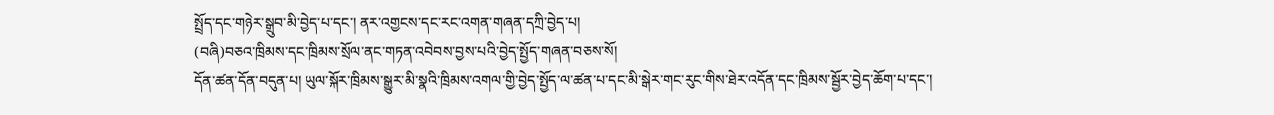སྤྲོད་དང་གཉེར་སྒྲུབ་མི་བྱེད་པ་དང་། ནར་འགྱངས་དང་རང་འགན་གཞན་དཀྲི་བྱེད་པ།
(བཞི)བཅའ་ཁྲིམས་དང་ཁྲིམས་སྲོལ་ནང་གཏན་འབེབས་བྱས་པའི་བྱེད་སྤྱོད་གཞན་བཅས་སོ།
དོན་ཚན་དོན་བདུན་པ། ཡུལ་སྐོར་ཁྲིམས་སྒྱུར་མི་སྣའི་ཁྲིམས་འགལ་གྱི་བྱེད་སྤྱོད་ལ་ཚན་པ་དང་མི་སྒེར་གང་རུང་གིས་ཐེར་འདོན་དང་ཁྲིམས་སྦྱོར་བྱེད་ཆོག་པ་དང་།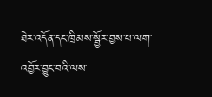ཐེར་འདོན་དང་ཁྲིམས་སྦྱོར་བྱས་པ་ལག་འབྱོར་བྱུང་བའི་ལས་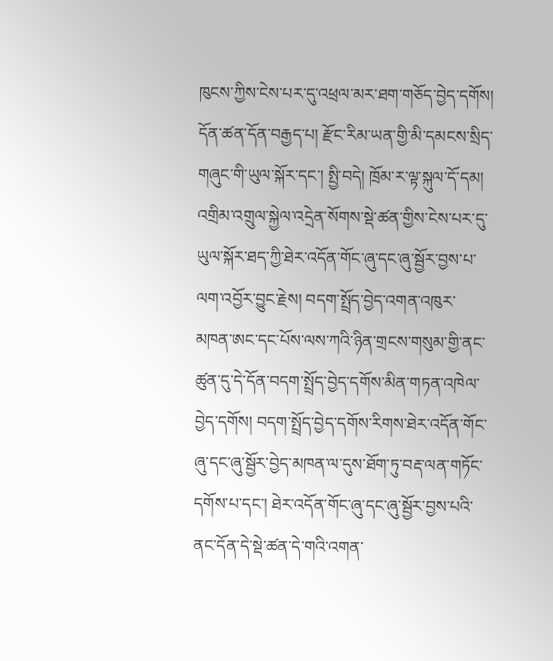ཁུངས་ཀྱིས་ངེས་པར་དུ་འཕྲལ་མར་ཐག་གཅོད་བྱེད་དགོས།
དོན་ཚན་དོན་བརྒྱད་པ། རྫོང་རིམ་ཡན་གྱི་མི་དམངས་སྲིད་གཞུང་གི་ཡུལ་སྐོར་དང་། སྤྱི་བདེ། ཁྲོམ་ར་ལྟ་སྐུལ་དོ་དམ། འགྲིམ་འགྲུལ་སྐྱེལ་འདྲེན་སོགས་སྡེ་ཚན་གྱིས་ངེས་པར་དུ་ཡུལ་སྐོར་ཐད་ཀྱི་ཐེར་འདོན་གོང་ཞུ་དང་ཞུ་སྦྱོར་བྱས་པ་ལག་འབྱོར་བྱུང་རྗེས། བདག་སྤྲོད་བྱེད་འགན་འཁུར་མཁན་ཨང་དང་པོས་ལས་ཀའི་ཉིན་གྲངས་གསུམ་གྱི་ནང་ཚུན་དུ་དེ་དོན་བདག་སྤྲོད་བྱེད་དགོས་མིན་གཏན་འཁེལ་བྱེད་དགོས། བདག་སྤྲོད་བྱེད་དགོས་རིགས་ཐེར་འདོན་གོང་ཞུ་དང་ཞུ་སྦྱོར་བྱེད་མཁན་ལ་དུས་ཐོག་ཏུ་བརྡ་ལན་གཏོང་དགོས་པ་དང་། ཐེར་འདོན་གོང་ཞུ་དང་ཞུ་སྦྱོར་བྱས་པའི་ནང་དོན་དེ་སྡེ་ཚན་དེ་གའི་འགན་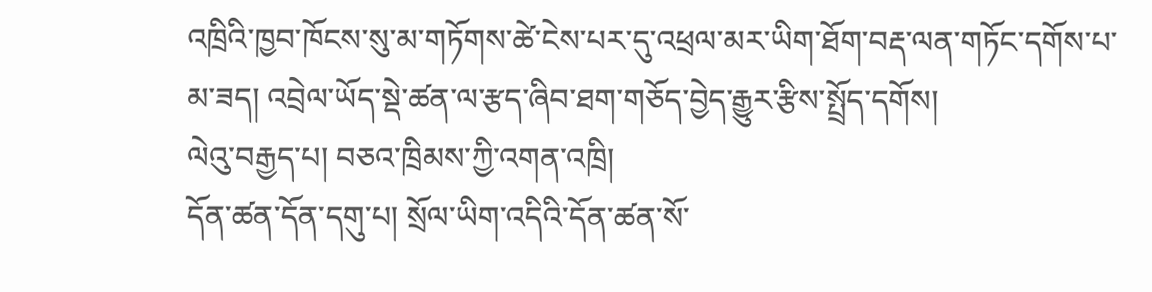འཁྲིའི་ཁྱབ་ཁོངས་སུ་མ་གཏོགས་ཚེ་ངེས་པར་དུ་འཕྲལ་མར་ཡིག་ཐོག་བརྡ་ལན་གཏོང་དགོས་པ་མ་ཟད། འབྲེལ་ཡོད་སྡེ་ཚན་ལ་རྩད་ཞིབ་ཐག་གཅོད་བྱེད་རྒྱུར་རྩིས་སྤྲོད་དགོས།
ལེའུ་བརྒྱད་པ། བཅའ་ཁྲིམས་ཀྱི་འགན་འཁྲི།
དོན་ཚན་དོན་དགུ་པ། སྲོལ་ཡིག་འདིའི་དོན་ཚན་སོ་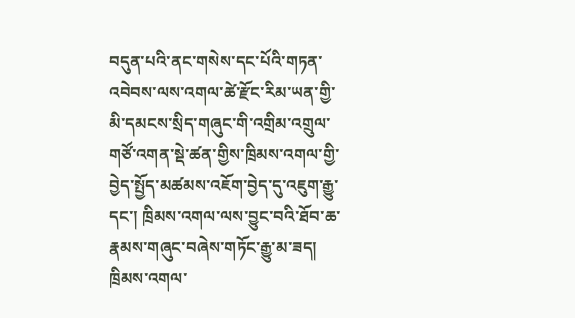བདུན་པའི་ནང་གསེས་དང་པོའི་གཏན་འབེབས་ལས་འགལ་ཚེ་རྫོང་རིམ་ཡན་གྱི་མི་དམངས་སྲིད་གཞུང་གི་འགྲིམ་འགྲུལ་གཙོ་འགན་སྡེ་ཚན་གྱིས་ཁྲིམས་འགལ་གྱི་བྱེད་སྤྱོད་མཚམས་འཇོག་བྱེད་དུ་འཇུག་རྒྱུ་དང་། ཁྲིམས་འགལ་ལས་བྱུང་བའི་ཐོབ་ཆ་རྣམས་གཞུང་བཞེས་གཏོང་རྒྱུ་མ་ཟད། ཁྲིམས་འགལ་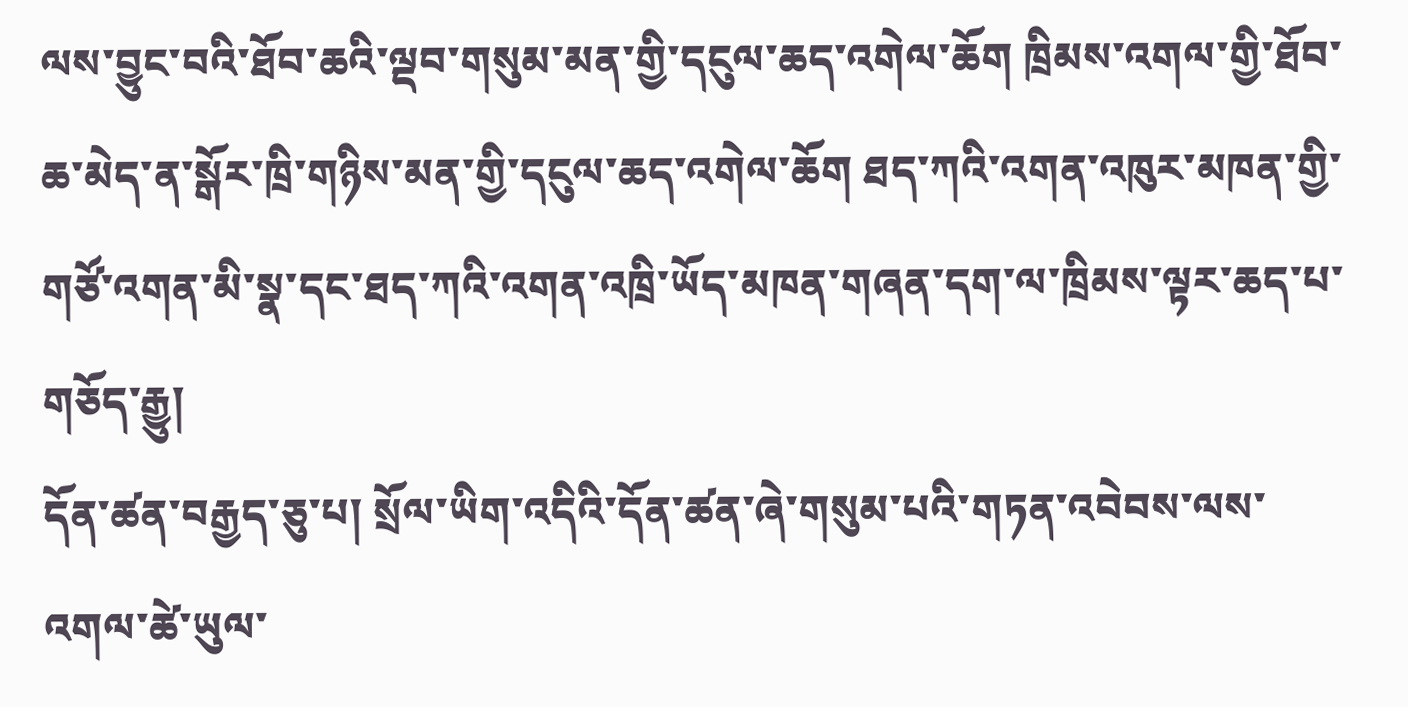ལས་བྱུང་བའི་ཐོབ་ཆའི་ལྡབ་གསུམ་མན་གྱི་དངུལ་ཆད་འགེལ་ཆོག ཁྲིམས་འགལ་གྱི་ཐོབ་ཆ་མེད་ན་སྒོར་ཁྲི་གཉིས་མན་གྱི་དངུལ་ཆད་འགེལ་ཆོག ཐད་ཀའི་འགན་འཁུར་མཁན་གྱི་གཙོ་འགན་མི་སྣ་དང་ཐད་ཀའི་འགན་འཁྲི་ཡོད་མཁན་གཞན་དག་ལ་ཁྲིམས་ལྟར་ཆད་པ་གཅོད་རྒྱུ།
དོན་ཚན་བརྒྱད་ཅུ་པ། སྲོལ་ཡིག་འདིའི་དོན་ཚན་ཞེ་གསུམ་པའི་གཏན་འབེབས་ལས་འགལ་ཚེ་ཡུལ་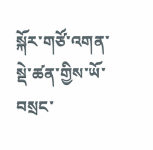སྐོར་གཙོ་འགན་སྡེ་ཚན་གྱིས་ཡོ་བསྲང་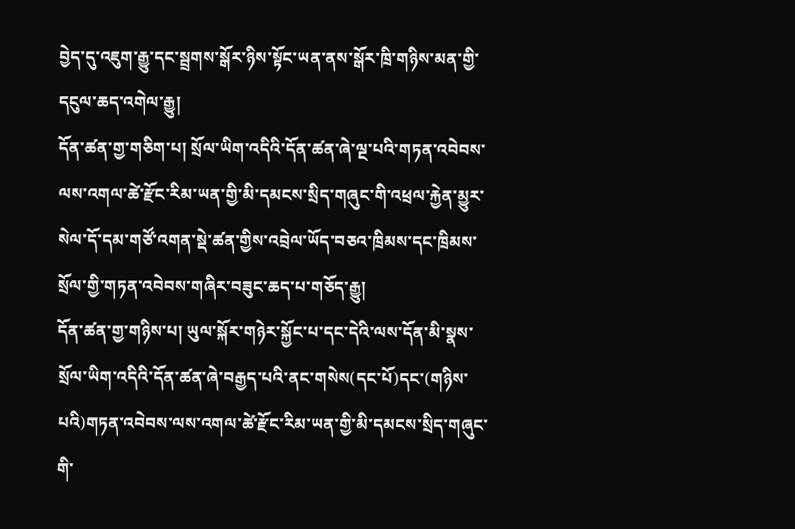བྱེད་དུ་འཇུག་རྒྱུ་དང་སྦྲགས་སྒོར་ཉིས་སྟོང་ཡན་ནས་སྒོར་ཁྲི་གཉིས་མན་གྱི་དངུལ་ཆད་འགེལ་རྒྱུ།
དོན་ཚན་གྱ་གཅིག་པ། སྲོལ་ཡིག་འདིའི་དོན་ཚན་ཞེ་ལྔ་པའི་གཏན་འབེབས་ལས་འགལ་ཚེ་རྫོང་རིམ་ཡན་གྱི་མི་དམངས་སྲིད་གཞུང་གི་འཕྲལ་རྐྱེན་མྱུར་སེལ་དོ་དམ་གཙོ་འགན་སྡེ་ཚན་གྱིས་འབྲེལ་ཡོད་བཅའ་ཁྲིམས་དང་ཁྲིམས་སྲོལ་གྱི་གཏན་འབེབས་གཞིར་བཟུང་ཆད་པ་གཅོད་རྒྱུ།
དོན་ཚན་གྱ་གཉིས་པ། ཡུལ་སྐོར་གཉེར་སྐྱོང་པ་དང་དེའི་ལས་དོན་མི་སྣས་སྲོལ་ཡིག་འདིའི་དོན་ཚན་ཞེ་བརྒྱད་པའི་ནང་གསེས(དང་པོ)དང་(གཉིས་པའི)གཏན་འབེབས་ལས་འགལ་ཚེ་རྫོང་རིམ་ཡན་གྱི་མི་དམངས་སྲིད་གཞུང་གི་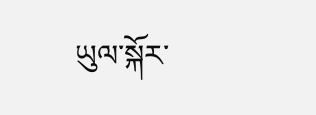ཡུལ་སྐོར་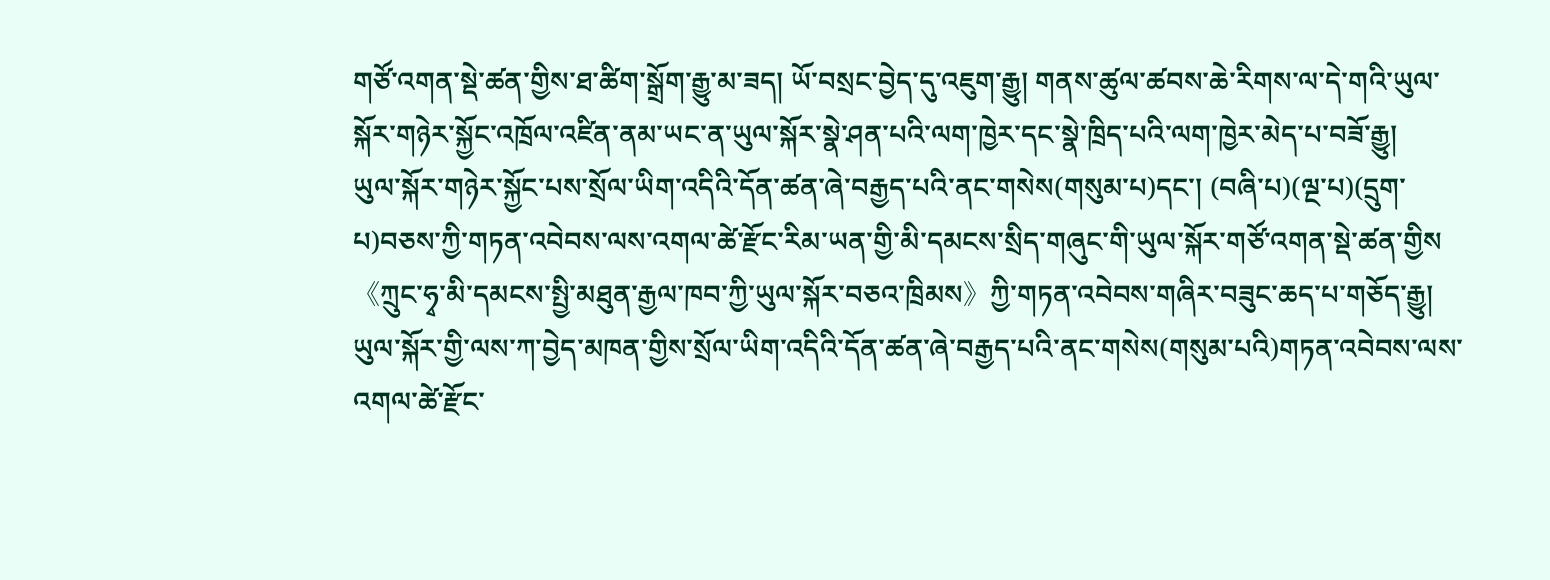གཙོ་འགན་སྡེ་ཚན་གྱིས་ཐ་ཚིག་སྒྲོག་རྒྱུ་མ་ཟད། ཡོ་བསྲང་བྱེད་དུ་འཇུག་རྒྱུ། གནས་ཚུལ་ཚབས་ཆེ་རིགས་ལ་དེ་གའི་ཡུལ་སྐོར་གཉེར་སྐྱོང་འཁྲོལ་འཛིན་ནམ་ཡང་ན་ཡུལ་སྐོར་སྣེ་ཤན་པའི་ལག་ཁྱེར་དང་སྣེ་ཁྲིད་པའི་ལག་ཁྱེར་མེད་པ་བཟོ་རྒྱུ།
ཡུལ་སྐོར་གཉེར་སྐྱོང་པས་སྲོལ་ཡིག་འདིའི་དོན་ཚན་ཞེ་བརྒྱད་པའི་ནང་གསེས(གསུམ་པ)དང་། (བཞི་པ)(ལྔ་པ)(དྲུག་པ)བཅས་ཀྱི་གཏན་འབེབས་ལས་འགལ་ཚེ་རྫོང་རིམ་ཡན་གྱི་མི་དམངས་སྲིད་གཞུང་གི་ཡུལ་སྐོར་གཙོ་འགན་སྡེ་ཚན་གྱིས《ཀྲུང་ཧྭ་མི་དམངས་སྤྱི་མཐུན་རྒྱལ་ཁབ་ཀྱི་ཡུལ་སྐོར་བཅའ་ཁྲིམས》ཀྱི་གཏན་འབེབས་གཞིར་བཟུང་ཆད་པ་གཅོད་རྒྱུ།
ཡུལ་སྐོར་གྱི་ལས་ཀ་བྱེད་མཁན་གྱིས་སྲོལ་ཡིག་འདིའི་དོན་ཚན་ཞེ་བརྒྱད་པའི་ནང་གསེས(གསུམ་པའི)གཏན་འབེབས་ལས་འགལ་ཚེ་རྫོང་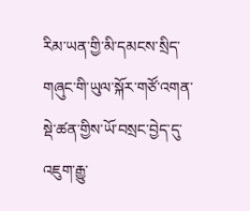རིམ་ཡན་གྱི་མི་དམངས་སྲིད་གཞུང་གི་ཡུལ་སྐོར་གཙོ་འགན་སྡེ་ཚན་གྱིས་ཡོ་བསྲང་བྱེད་དུ་འཇུག་རྒྱུ་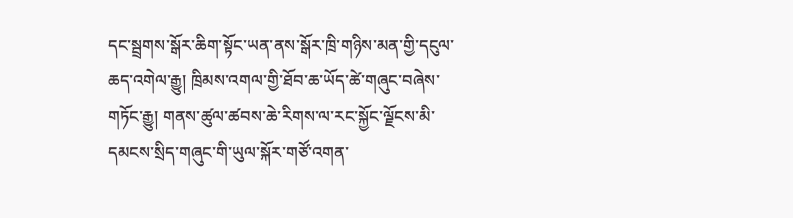དང་སྦྲགས་སྒོར་ཆིག་སྟོང་ཡན་ནས་སྒོར་ཁྲི་གཉིས་མན་གྱི་དངུལ་ཆད་འགེལ་རྒྱུ། ཁྲིམས་འགལ་གྱི་ཐོབ་ཆ་ཡོད་ཚེ་གཞུང་བཞེས་གཏོང་རྒྱུ། གནས་ཚུལ་ཚབས་ཆེ་རིགས་ལ་རང་སྐྱོང་ལྗོངས་མི་དམངས་སྲིད་གཞུང་གི་ཡུལ་སྐོར་གཙོ་འགན་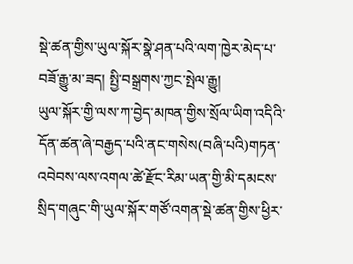སྡེ་ཚན་གྱིས་ཡུལ་སྐོར་སྣེ་ཤན་པའི་ལག་ཁྱེར་མེད་པ་བཟོ་རྒྱུ་མ་ཟད། སྤྱི་བསྒྲགས་ཀྱང་སྤེལ་རྒྱུ།
ཡུལ་སྐོར་གྱི་ལས་ཀ་བྱེད་མཁན་གྱིས་སྲོལ་ཡིག་འདིའི་དོན་ཚན་ཞེ་བརྒྱད་པའི་ནང་གསེས(བཞི་པའི)གཏན་འབེབས་ལས་འགལ་ཚེ་རྫོང་རིམ་ཡན་གྱི་མི་དམངས་སྲིད་གཞུང་གི་ཡུལ་སྐོར་གཙོ་འགན་སྡེ་ཚན་གྱིས་ཕྱིར་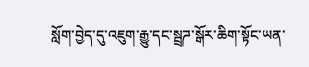སློག་བྱེད་དུ་འཇུག་རྒྱུ་དང་སྦྲཌ་སྒོར་ཆིག་སྟོང་ཡན་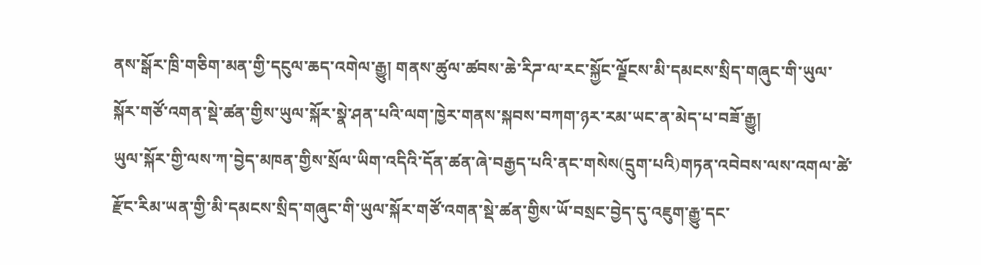ནས་སྒོར་ཁྲི་གཅིག་མན་གྱི་དངུལ་ཆད་འགེལ་རྒྱུ། གནས་ཚུལ་ཚབས་ཆེ་རིཌ་ལ་རང་སྐྱོང་ལྗོངས་མི་དམངས་སྲིད་གཞུང་གི་ཡུལ་སྐོར་གཙོ་འགན་སྡེ་ཚན་གྱིས་ཡུལ་སྐོར་སྣེ་ཤན་པའི་ལག་ཁྱེར་གནས་སྐབས་བཀག་ཉར་རམ་ཡང་ན་མེད་པ་བཟོ་རྒྱུ།
ཡུལ་སྐོར་གྱི་ལས་ཀ་བྱེད་མཁན་གྱིས་སྲོལ་ཡིག་འདིའི་དོན་ཚན་ཞེ་བརྒྱད་པའི་ནང་གསེས(དྲུག་པའི)གཏན་འབེབས་ལས་འགལ་ཚེ་རྫོང་རིམ་ཡན་གྱི་མི་དམངས་སྲིད་གཞུང་གི་ཡུལ་སྐོར་གཙོ་འགན་སྡེ་ཚན་གྱིས་ཡོ་བསྲང་བྱེད་དུ་འཇུག་རྒྱུ་དང་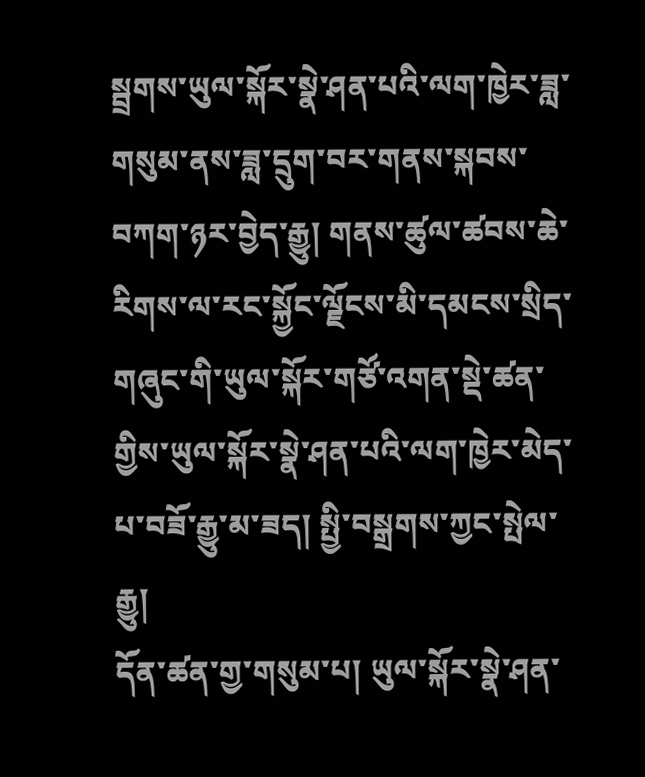སྦྲགས་ཡུལ་སྐོར་སྣེ་ཤན་པའི་ལག་ཁྱེར་ཟླ་གསུམ་ནས་ཟླ་དྲུག་བར་གནས་སྐབས་བཀག་ཉར་བྱེད་རྒྱུ། གནས་ཚུལ་ཚབས་ཆེ་རིགས་ལ་རང་སྐྱོང་ལྗོངས་མི་དམངས་སྲིད་གཞུང་གི་ཡུལ་སྐོར་གཙོ་འགན་སྡེ་ཚན་གྱིས་ཡུལ་སྐོར་སྣེ་ཤན་པའི་ལག་ཁྱེར་མེད་པ་བཟོ་རྒྱུ་མ་ཟད། སྤྱི་བསྒྲགས་ཀྱང་སྤེལ་རྒྱུ།
དོན་ཚན་གྱ་གསུམ་པ། ཡུལ་སྐོར་སྣེ་ཤན་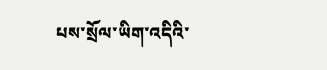པས་སྲོལ་ཡིག་འདིའི་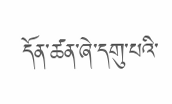དོན་ཚན་ཞེ་དགུ་པའི་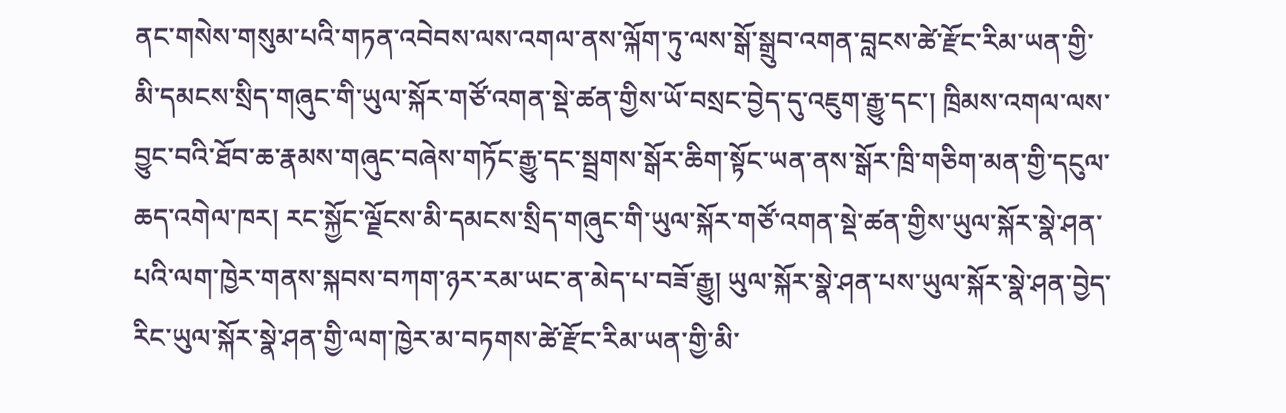ནང་གསེས་གསུམ་པའི་གཏན་འབེབས་ལས་འགལ་ནས་ལྐོག་ཏུ་ལས་སྒོ་སྒྲུབ་འགན་བླངས་ཚེ་རྫོང་རིམ་ཡན་གྱི་མི་དམངས་སྲིད་གཞུང་གི་ཡུལ་སྐོར་གཙོ་འགན་སྡེ་ཚན་གྱིས་ཡོ་བསྲང་བྱེད་དུ་འཇུག་རྒྱུ་དང་། ཁྲིམས་འགལ་ལས་བྱུང་བའི་ཐོབ་ཆ་རྣམས་གཞུང་བཞེས་གཏོང་རྒྱུ་དང་སྦྲགས་སྒོར་ཆིག་སྟོང་ཡན་ནས་སྒོར་ཁྲི་གཅིག་མན་གྱི་དངུལ་ཆད་འགེལ་ཁར། རང་སྐྱོང་ལྗོངས་མི་དམངས་སྲིད་གཞུང་གི་ཡུལ་སྐོར་གཙོ་འགན་སྡེ་ཚན་གྱིས་ཡུལ་སྐོར་སྣེ་ཤན་པའི་ལག་ཁྱེར་གནས་སྐབས་བཀག་ཉར་རམ་ཡང་ན་མེད་པ་བཟོ་རྒྱུ། ཡུལ་སྐོར་སྣེ་ཤན་པས་ཡུལ་སྐོར་སྣེ་ཤན་བྱེད་རིང་ཡུལ་སྐོར་སྣེ་ཤན་གྱི་ལག་ཁྱེར་མ་བཏགས་ཚེ་རྫོང་རིམ་ཡན་གྱི་མི་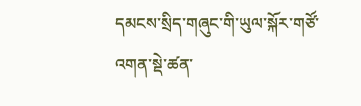དམངས་སྲིད་གཞུང་གི་ཡུལ་སྐོར་གཙོ་འགན་སྡེ་ཚན་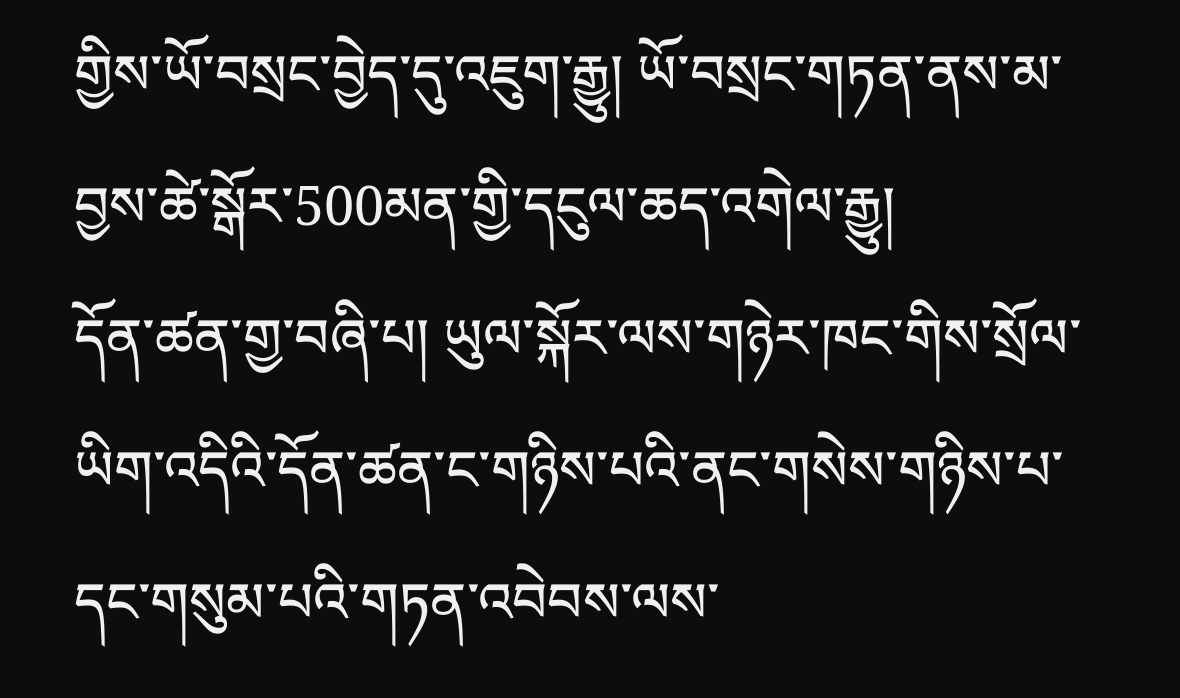གྱིས་ཡོ་བསྲང་བྱེད་དུ་འཇུག་རྒྱུ། ཡོ་བསྲང་གཏན་ནས་མ་བྱས་ཚེ་སྒོར་500མན་གྱི་དངུལ་ཆད་འགེལ་རྒྱུ།
དོན་ཚན་གྱ་བཞི་པ། ཡུལ་སྐོར་ལས་གཉེར་ཁང་གིས་སྲོལ་ཡིག་འདིའི་དོན་ཚན་ང་གཉིས་པའི་ནང་གསེས་གཉིས་པ་དང་གསུམ་པའི་གཏན་འབེབས་ལས་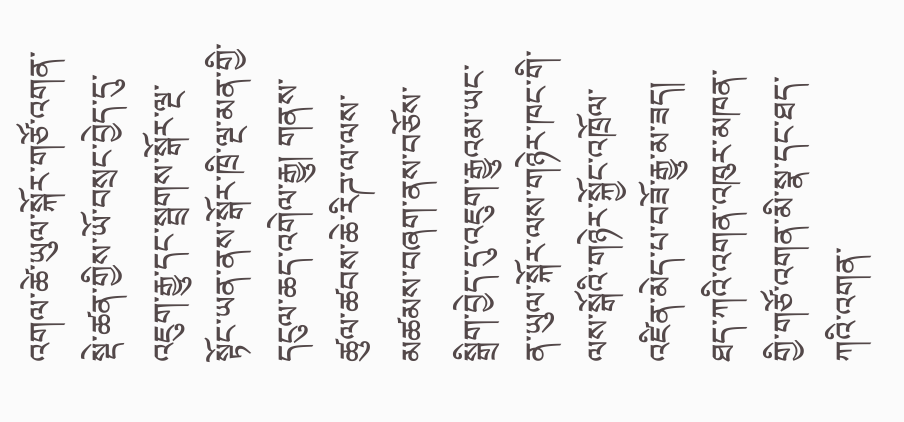འགལ་ཚེ་ཡུལ་སྐོར་གཙོ་འགན་སྡེ་ཚན་གྱིས་ཡོ་བསྲང་བྱེད་དུ་འཇུག་རྒྱུ་དང་སྦྲགས་སྒོར་ལྔ་སྟོང་ཡན་ནས་སྒོར་ཁྲི་ལྔ་མན་གྱི་དངུལ་ཆད་འགེལ་རྒྱུ། གནས་ཚུལ་ཚབས་ཆེ་རིཌ་ལ་ལས་མཚམས་བཞག་ནས་བཅོས་སྒྲིག་བྱེད་དུ་འཇུག་རྒྱུའམ་ཡང་ན་ཡུལ་སྐོར་ལས་གཉེར་ཁང་གི་ལས་སྒོའི་གཉེར་སྐྱོང་འཁྲོལ་འཛིན་མེད་པ་བཟོ་རྒྱུ་མ་ཟད། ཐད་ཀའི་འགན་འཁུར་མཁན་གྱི་གཙོ་འགན་མི་སྣ་དང་ཐད་ཀའི་འགན་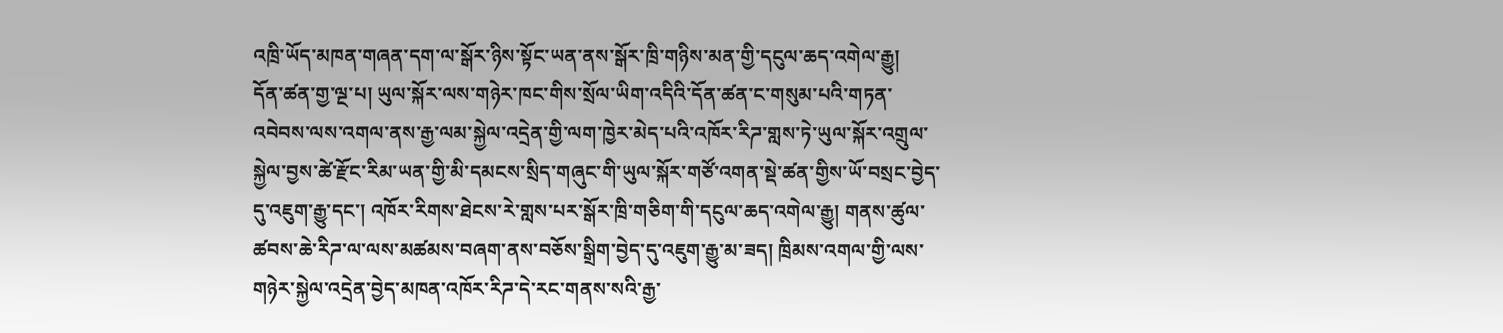འཁྲི་ཡོད་མཁན་གཞན་དག་ལ་སྒོར་ཉིས་སྟོང་ཡན་ནས་སྒོར་ཁྲི་གཉིས་མན་གྱི་དངུལ་ཆད་འགེལ་རྒྱུ།
དོན་ཚན་གྱ་ལྔ་པ། ཡུལ་སྐོར་ལས་གཉེར་ཁང་གིས་སྲོལ་ཡིག་འདིའི་དོན་ཚན་ང་གསུམ་པའི་གཏན་འབེབས་ལས་འགལ་ནས་རྒྱ་ལམ་སྐྱེལ་འདྲེན་གྱི་ལག་ཁྱེར་མེད་པའི་འཁོར་རིཌ་གླས་ཏེ་ཡུལ་སྐོར་འགྲུལ་སྐྱེལ་བྱས་ཚེ་རྫོང་རིམ་ཡན་གྱི་མི་དམངས་སྲིད་གཞུང་གི་ཡུལ་སྐོར་གཙོ་འགན་སྡེ་ཚན་གྱིས་ཡོ་བསྲང་བྱེད་དུ་འཇུག་རྒྱུ་དང་། འཁོར་རིགས་ཐེངས་རེ་གླས་པར་སྒོར་ཁྲི་གཅིག་གི་དངུལ་ཆད་འགེལ་རྒྱུ། གནས་ཚུལ་ཚབས་ཆེ་རིཌ་ལ་ལས་མཚམས་བཞག་ནས་བཅོས་སྒྲིག་བྱེད་དུ་འཇུག་རྒྱུ་མ་ཟད། ཁྲིམས་འགལ་གྱི་ལས་གཉེར་སྐྱེལ་འདྲེན་བྱེད་མཁན་འཁོར་རིཌ་དེ་རང་གནས་སའི་རྒྱ་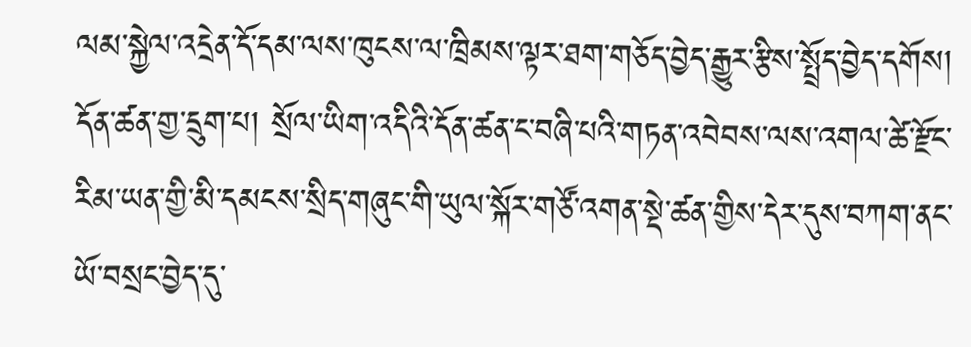ལམ་སྐྱེལ་འདྲེན་དོ་དམ་ལས་ཁུངས་ལ་ཁྲིམས་ལྟར་ཐག་གཅོད་བྱེད་རྒྱུར་རྩིས་སྤྲོད་བྱེད་དགོས།
དོན་ཚན་གྱ་དྲུག་པ། སྲོལ་ཡིག་འདིའི་དོན་ཚན་ང་བཞི་པའི་གཏན་འབེབས་ལས་འགལ་ཚེ་རྫོང་རིམ་ཡན་གྱི་མི་དམངས་སྲིད་གཞུང་གི་ཡུལ་སྐོར་གཙོ་འགན་སྡེ་ཚན་གྱིས་དེར་དུས་བཀག་ནང་ཡོ་བསྲང་བྱེད་དུ་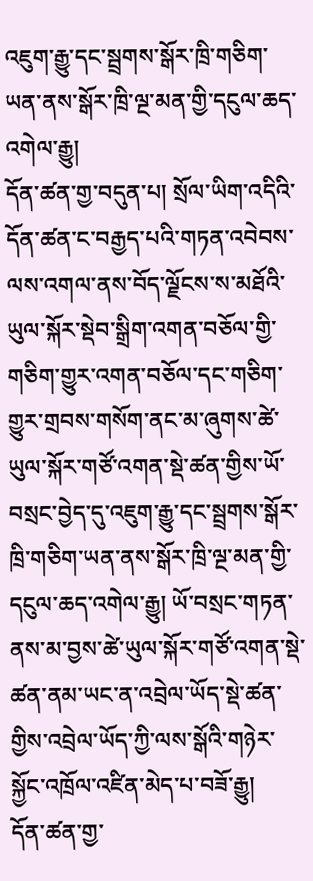འཇུག་རྒྱུ་དང་སྦྲགས་སྒོར་ཁྲི་གཅིག་ཡན་ནས་སྒོར་ཁྲི་ལྔ་མན་གྱི་དངུལ་ཆད་འགེལ་རྒྱུ།
དོན་ཚན་གྱ་བདུན་པ། སྲོལ་ཡིག་འདིའི་དོན་ཚན་ང་བརྒྱད་པའི་གཏན་འབེབས་ལས་འགལ་ནས་བོད་ལྗོངས་ས་མཐོའི་ཡུལ་སྐོར་སྡེབ་སྒྲིག་འགན་བཅོལ་གྱི་གཅིག་གྱུར་འགན་བཅོལ་དང་གཅིག་གྱུར་གྲབས་གསོག་ནང་མ་ཞུགས་ཚེ་ཡུལ་སྐོར་གཙོ་འགན་སྡེ་ཚན་གྱིས་ཡོ་བསྲང་བྱེད་དུ་འཇུག་རྒྱུ་དང་སྦྲགས་སྒོར་ཁྲི་གཅིག་ཡན་ནས་སྒོར་ཁྲི་ལྔ་མན་གྱི་དངུལ་ཆད་འགེལ་རྒྱུ། ཡོ་བསྲང་གཏན་ནས་མ་བྱས་ཚེ་ཡུལ་སྐོར་གཙོ་འགན་སྡེ་ཚན་ནམ་ཡང་ན་འབྲེལ་ཡོད་སྡེ་ཚན་གྱིས་འབྲེལ་ཡོད་ཀྱི་ལས་སྒོའི་གཉེར་སྐྱོང་འཁྲོལ་འཛིན་མེད་པ་བཟོ་རྒྱུ།
དོན་ཚན་གྱ་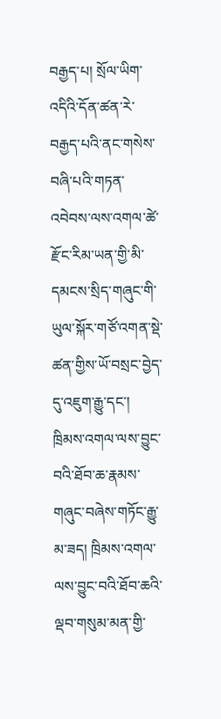བརྒྱད་པ། སྲོལ་ཡིག་འདིའི་དོན་ཚན་རེ་བརྒྱད་པའི་ནང་གསེས་བཞི་པའི་གཏན་འབེབས་ལས་འགལ་ཚེ་རྫོང་རིམ་ཡན་གྱི་མི་དམངས་སྲིད་གཞུང་གི་ཡུལ་སྐོར་གཙོ་འགན་སྡེ་ཚན་གྱིས་ཡོ་བསྲང་བྱེད་དུ་འཇུག་རྒྱུ་དང་། ཁྲིམས་འགལ་ལས་བྱུང་བའི་ཐོབ་ཆ་རྣམས་གཞུང་བཞེས་གཏོང་རྒྱུ་མ་ཟད། ཁྲིམས་འགལ་ལས་བྱུང་བའི་ཐོབ་ཆའི་ལྡབ་གསུམ་མན་གྱི་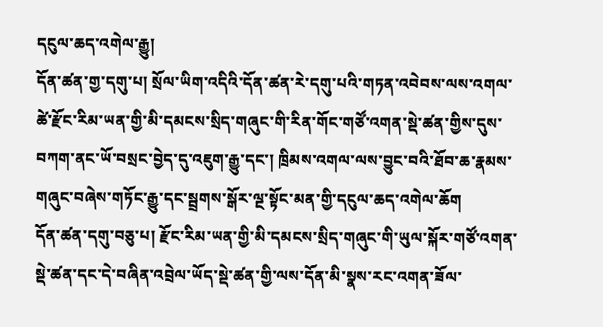དངུལ་ཆད་འགེལ་རྒྱུ།
དོན་ཚན་གྱ་དགུ་པ། སྲོལ་ཡིག་འདིའི་དོན་ཚན་རེ་དགུ་པའི་གཏན་འབེབས་ལས་འགལ་ཚེ་རྫོང་རིམ་ཡན་གྱི་མི་དམངས་སྲིད་གཞུང་གི་རིན་གོང་གཙོ་འགན་སྡེ་ཚན་གྱིས་དུས་བཀག་ནང་ཡོ་བསྲང་བྱེད་དུ་འཇུག་རྒྱུ་དང་། ཁྲིམས་འགལ་ལས་བྱུང་བའི་ཐོབ་ཆ་རྣམས་གཞུང་བཞེས་གཏོང་རྒྱུ་དང་སྦྲགས་སྒོར་ལྔ་སྟོང་མན་གྱི་དངུལ་ཆད་འགེལ་ཆོག
དོན་ཚན་དགུ་བཅུ་པ། རྫོང་རིམ་ཡན་གྱི་མི་དམངས་སྲིད་གཞུང་གི་ཡུལ་སྐོར་གཙོ་འགན་སྡེ་ཚན་དང་དེ་བཞིན་འབྲེལ་ཡོད་སྡེ་ཚན་གྱི་ལས་དོན་མི་སྣས་རང་འགན་ཟོལ་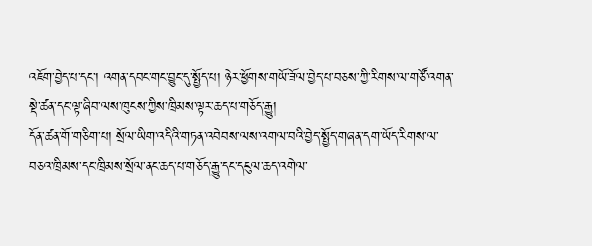འཇོག་བྱེད་པ་དང་། འགན་དབང་གང་བྱུང་དུ་སྤྱོད་པ། ཉེར་ཕྱོགས་གཡོ་ཟོལ་བྱེད་པ་བཅས་ཀྱི་རིགས་ལ་གཙོ་འགན་སྡེ་ཚན་དང་ལྟ་ཞིབ་ལས་ཁུངས་ཀྱིས་ཁྲིམས་ལྟར་ཆད་པ་གཅོད་རྒྱུ།
དོན་ཚན་གོ་གཅིག་པ། སྲོལ་ཡིག་འདིའི་གཏན་འབེབས་ལས་འགལ་བའི་བྱེད་སྤྱོད་གཞན་དག་ཡོད་རིགས་ལ་བཅའ་ཁྲིམས་དང་ཁྲིམས་སྲོལ་ནང་ཆད་པ་གཅོད་རྒྱུ་དང་དངུལ་ཆད་འགེལ་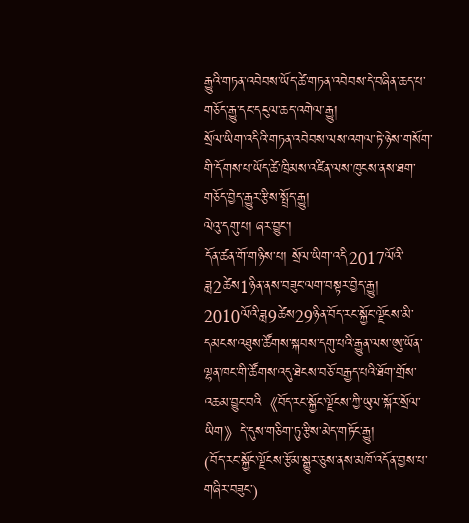རྒྱུའི་གཏན་འབེབས་ཡོད་ཚེ་གཏན་འབེབས་དེ་བཞིན་ཆད་པ་གཅོད་རྒྱུ་དང་དངུལ་ཆད་འགེལ་རྒྱུ།
སྲོལ་ཡིག་འདིའི་གཏན་འབེབས་ལས་འགལ་ཏེ་ཉེས་གསོག་གི་དོགས་པ་ཡོད་ཚེ་ཁྲིམས་འཛིན་ལས་ཁུངས་ནས་ཐག་གཅོད་བྱེད་རྒྱུར་རྩིས་སྤྲོད་རྒྱུ།
ལེའུ་དགུ་པ། ཞར་བྱུང་།
དོན་ཚན་གོ་གཉིས་པ། སྲོལ་ཡིག་འདི2017ལོའི་ཟླ2ཚེས1ཉིན་ནས་བཟུང་ལག་བསྟར་བྱེད་རྒྱུ། 2010ལོའི་ཟླ9ཚེས29ཉིན་བོད་རང་སྐྱོང་ལྗོངས་མི་དམངས་འཐུས་ཚོགས་སྐབས་དགུ་པའི་རྒྱུན་ལས་ཨུ་ཡོན་ལྷན་ཁང་གི་ཚོགས་འདུ་ཐེངས་བཅོ་བརྒྱད་པའི་ཐོག་གྲོས་འཆམ་བྱུང་བའི《བོད་རང་སྐྱོང་ལྗོངས་ཀྱི་ཡུལ་སྐོར་སྲོལ་ཡིག》དེ་དུས་གཅིག་ཏུ་རྩིས་མེད་གཏོང་རྒྱུ།
(བོད་རང་སྐྱོང་ལྗོངས་རྩོམ་སྒྱུར་ཅུས་ནས་མཁོ་འདོན་བྱས་པ་གཞིར་བཟུང་)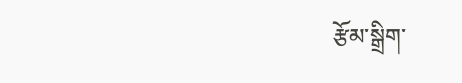རྩོམ་སྒྲིག་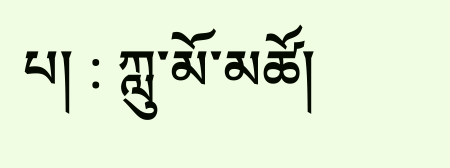པ། : ཀླུ་མོ་མཚོ།